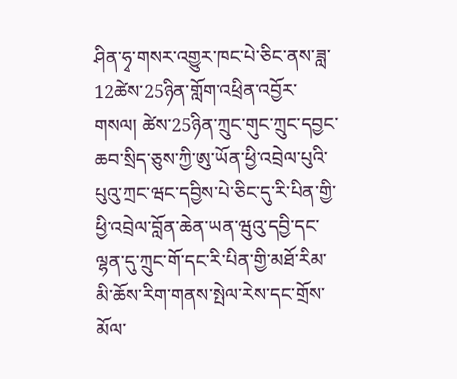ཤིན་ཧྭ་གསར་འགྱུར་ཁང་པེ་ཅིང་ནས་ཟླ་12ཚེས་25ཉིན་གློག་འཕྲིན་འབྱོར་གསལ། ཚེས་25ཉིན་ཀྲུང་གུང་ཀྲུང་དབྱང་ཆབ་སྲིད་ཅུས་ཀྱི་ཨུ་ཡོན་ཕྱི་འབྲེལ་པུའི་པུའུ་ཀྲང་ཝང་དབྱིས་པེ་ཅིང་དུ་རི་པིན་གྱི་ཕྱི་འབྲེལ་བློན་ཆེན་ཡན་ཝུའུ་དབྱི་དང་ལྷན་དུ་ཀྲུང་གོ་དང་རི་པིན་གྱི་མཐོ་རིམ་མི་ཆོས་རིག་གནས་སྤེལ་རེས་དང་གྲོས་མོལ་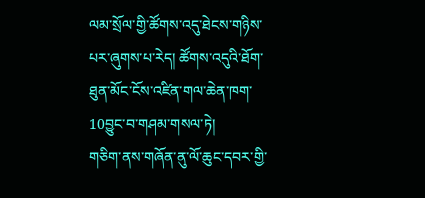ལམ་སྲོལ་གྱི་ཚོགས་འདུ་ཐེངས་གཉིས་པར་ཞུགས་པ་རེད། ཚོགས་འདུའི་ཐོག་ཐུན་མོང་ངོས་འཛིན་གལ་ཆེན་ཁག་10བྱུང་བ་གཤམ་གསལ་ཏེ།
གཅིག་ནས་གཞོན་ནུ་ལོ་ཆུང་དབར་གྱི་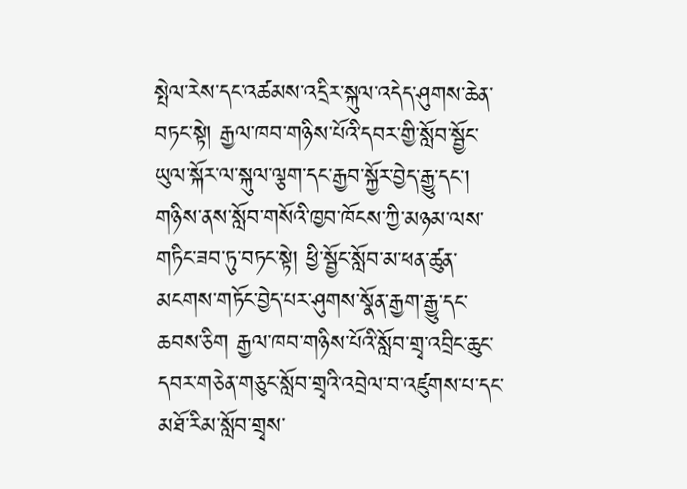སྤེལ་རེས་དང་འཚམས་འདྲིར་སྐུལ་འདེད་ཤུགས་ཆེན་བཏང་སྟེ། རྒྱལ་ཁབ་གཉིས་པོའི་དབར་གྱི་སློབ་སྦྱོང་ཡུལ་སྐོར་ལ་སྐུལ་ལྕག་དང་རྒྱབ་སྐྱོར་བྱེད་རྒྱུ་དང་།
གཉིས་ནས་སློབ་གསོའི་ཁྱབ་ཁོངས་ཀྱི་མཉམ་ལས་གཏིང་ཟབ་ཏུ་བཏང་སྟེ། ཕྱི་སྦྱོང་སློབ་མ་ཕན་ཚུན་མངགས་གཏོང་བྱེད་པར་ཤུགས་སྣོན་རྒྱག་རྒྱུ་དང་ཆབས་ཅིག རྒྱལ་ཁབ་གཉིས་པོའི་སློབ་གྲྭ་འབྲིང་ཆུང་དབར་གཅེན་གཅུང་སློབ་གྲྭའི་འབྲེལ་བ་འཛུགས་པ་དང་མཐོ་རིམ་སློབ་གྲྭས་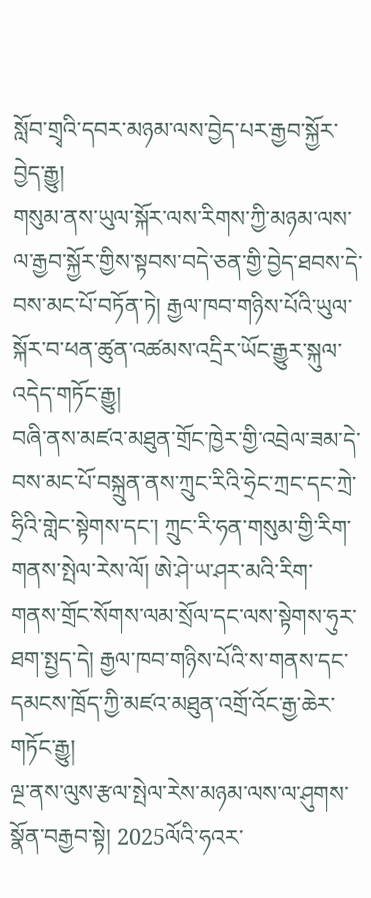སློབ་གྲྭའི་དབར་མཉམ་ལས་བྱེད་པར་རྒྱབ་སྐྱོར་བྱེད་རྒྱུ།
གསུམ་ནས་ཡུལ་སྐོར་ལས་རིགས་ཀྱི་མཉམ་ལས་ལ་རྒྱབ་སྐྱོར་གྱིས་སྟབས་བདེ་ཅན་གྱི་བྱེད་ཐབས་དེ་བས་མང་པོ་བཏོན་ཏེ། རྒྱལ་ཁབ་གཉིས་པོའི་ཡུལ་སྐོར་བ་ཕན་ཚུན་འཚམས་འདྲིར་ཡོང་རྒྱུར་སྐུལ་འདེད་གཏོང་རྒྱུ།
བཞི་ནས་མཛའ་མཐུན་གྲོང་ཁྱེར་གྱི་འབྲེལ་ཟམ་དེ་བས་མང་པོ་བསྐྲུན་ནས་ཀྲུང་རིའི་ཧྲེང་ཀྲང་དང་ཀྲེ་ཧྲིའི་གླེང་སྟེགས་དང་། ཀྲུང་རི་ཧན་གསུམ་གྱི་རིག་གནས་སྤེལ་རེས་ལོ། ཨེ་ཤེ་ཡ་ཤར་མའི་རིག་གནས་གྲོང་སོགས་ལམ་སྲོལ་དང་ལས་སྟེགས་ཧུར་ཐག་སྤྱད་དེ། རྒྱལ་ཁབ་གཉིས་པོའི་ས་གནས་དང་དམངས་ཁྲོད་ཀྱི་མཛའ་མཐུན་འགྲོ་འོང་རྒྱ་ཆེར་གཏོང་རྒྱུ།
ལྔ་ནས་ལུས་རྩལ་སྤེལ་རེས་མཉམ་ལས་ལ་ཤུགས་སྣོན་བརྒྱབ་སྟེ། 2025ལོའི་ཧའར་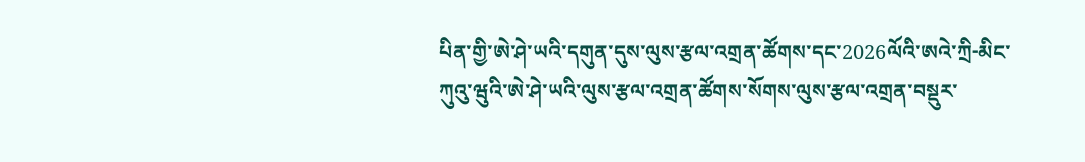པིན་གྱི་ཨེ་ཤེ་ཡའི་དགུན་དུས་ལུས་རྩལ་འགྲན་ཚོགས་དང་2026ལོའི་ཨའེ་ཀྲི-མིང་ཀུའུ་ཝུའི་ཨེ་ཤེ་ཡའི་ལུས་རྩལ་འགྲན་ཚོགས་སོགས་ལུས་རྩལ་འགྲན་བསྡུར་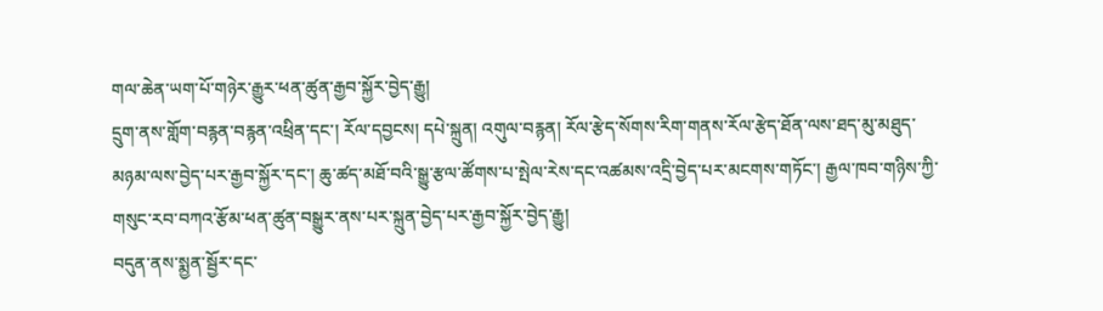གལ་ཆེན་ཡག་པོ་གཉེར་རྒྱུར་ཕན་ཚུན་རྒྱབ་སྐྱོར་བྱེད་རྒྱུ།
དྲུག་ནས་གློག་བརྙན་བརྙན་འཕྲིན་དང་། རོལ་དབྱངས། དཔེ་སྐྲུན། འགུལ་བརྙན། རོལ་རྩེད་སོགས་རིག་གནས་རོལ་རྩེད་ཐོན་ལས་ཐད་མུ་མཐུད་མཉམ་ལས་བྱེད་པར་རྒྱབ་སྐྱོར་དང་། ཆུ་ཚད་མཐོ་བའི་སྒྱུ་རྩལ་ཚོགས་པ་སྤེལ་རེས་དང་འཚམས་འདྲི་བྱེད་པར་མངགས་གཏོང་། རྒྱལ་ཁབ་གཉིས་ཀྱི་གསུང་རབ་བཀའ་རྩོམ་ཕན་ཚུན་བསྒྱུར་ནས་པར་སྐྲུན་བྱེད་པར་རྒྱབ་སྐྱོར་བྱེད་རྒྱུ།
བདུན་ནས་སྨྱན་སྦྱོར་དང་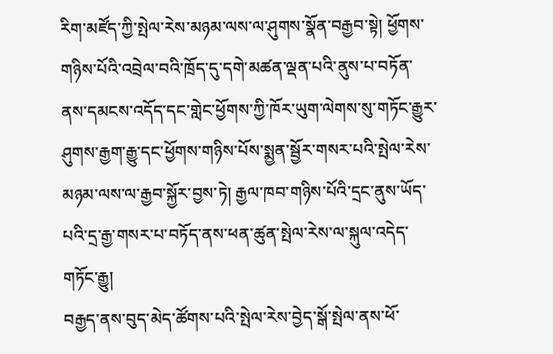རིག་མཛོད་ཀྱི་སྤེལ་རེས་མཉམ་ལས་ལ་ཤུགས་སྣོན་བརྒྱབ་སྟེ། ཕྱོགས་གཉིས་པོའི་འབྲེལ་བའི་ཁྲོད་དུ་དགེ་མཚན་ལྡན་པའི་ནུས་པ་བཏོན་ནས་དམངས་འདོད་དང་གླེང་ཕྱོགས་ཀྱི་ཁོར་ཡུག་ལེགས་སུ་གཏོང་རྒྱུར་ཤུགས་རྒྱག་རྒྱུ་དང་ཕྱོགས་གཉིས་པོས་སྨྱན་སྦྱོར་གསར་པའི་སྤེལ་རེས་མཉམ་ལས་ལ་རྒྱབ་སྐྱོར་བྱས་ཏེ། རྒྱལ་ཁབ་གཉིས་པོའི་དྲང་ནུས་ཡོད་པའི་དྲ་རྒྱ་གསར་པ་བཏོད་ནས་ཕན་ཚུན་སྤེལ་རེས་ལ་སྐུལ་འདེད་གཏོང་རྒྱུ།
བརྒྱད་ནས་བུད་མེད་ཚོགས་པའི་སྤེལ་རེས་བྱེད་སྒོ་སྤེལ་ནས་ཕོ་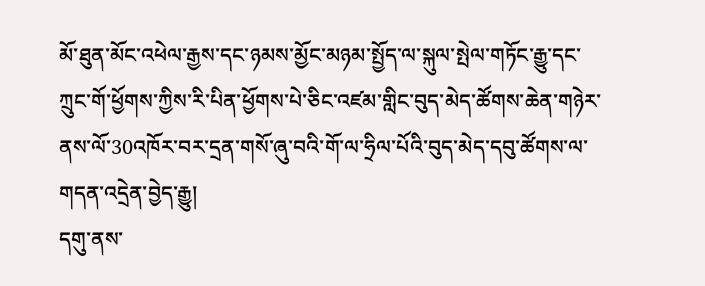མོ་ཐུན་མོང་འཕེལ་རྒྱས་དང་ཉམས་མྱོང་མཉམ་སྤྱོད་ལ་སྐུལ་སྤེལ་གཏོང་རྒྱུ་དང་ཀྲུང་གོ་ཕྱོགས་ཀྱིས་རི་པིན་ཕྱོགས་པེ་ཅིང་འཛམ་གླིང་བུད་མེད་ཚོགས་ཆེན་གཉེར་ནས་ལོ་30འཁོར་བར་དྲན་གསོ་ཞུ་བའི་གོ་ལ་ཧྲིལ་པོའི་བུད་མེད་དབུ་ཚོགས་ལ་གདན་འདྲེན་བྱེད་རྒྱུ།
དགུ་ནས་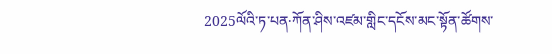2025ལོའི་ཏ་པན·ཀོན་ཤིས་འཛམ་གླིང་དངོས་མང་སྟོན་ཚོགས་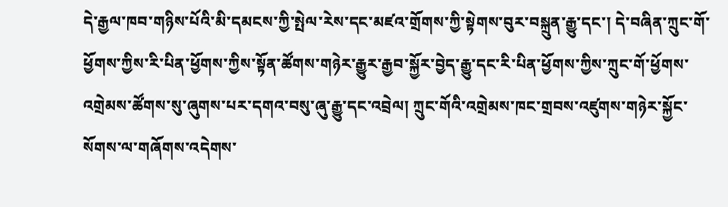དེ་རྒྱལ་ཁབ་གཉིས་པོའི་མི་དམངས་ཀྱི་སྤེལ་རེས་དང་མཛའ་གྲོགས་ཀྱི་སྟེགས་བུར་བསྐྲུན་རྒྱུ་དང་། དེ་བཞིན་ཀྲུང་གོ་ཕྱོགས་ཀྱིས་རི་པིན་ཕྱོགས་ཀྱིས་སྟོན་ཚོགས་གཉེར་རྒྱུར་རྒྱབ་སྐྱོར་བྱེད་རྒྱུ་དང་རི་པིན་ཕྱོགས་ཀྱིས་ཀྲུང་གོ་ཕྱོགས་འགྲེམས་ཚོགས་སུ་ཞུགས་པར་དགའ་བསུ་ཞུ་རྒྱུ་དང་འབྲེལ། ཀྲུང་གོའི་འགྲེམས་ཁང་གྲབས་འཛུགས་གཉེར་སྐྱོང་སོགས་ལ་གཞོགས་འདེགས་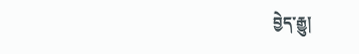བྱེད་རྒྱུ།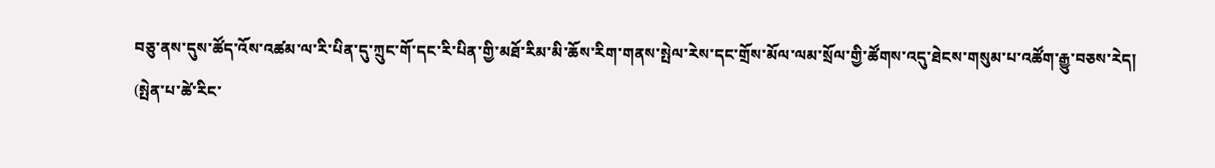བཅུ་ནས་དུས་ཚོད་འོས་འཚམ་ལ་རི་པིན་དུ་ཀྲུང་གོ་དང་རི་པིན་གྱི་མཐོ་རིམ་མི་ཆོས་རིག་གནས་སྤེལ་རེས་དང་གྲོས་མོལ་ལམ་སྲོལ་གྱི་ཚོགས་འདུ་ཐེངས་གསུམ་པ་འཚོག་རྒྱུ་བཅས་རེད།
(སྤེན་པ་ཚེ་རིང་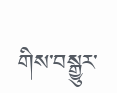གིས་བསྒྱུར་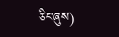ཅིང་ཞུས)